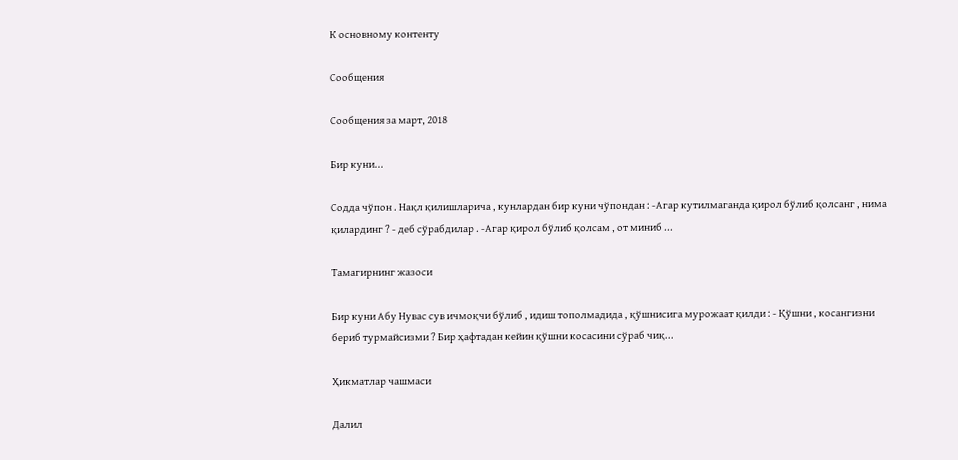К основному контенту

Сообщения

Сообщения за март, 2018

Бир куни...

Содда чўпон . Нақл қилишларича , кунлардан бир куни чўпондан : -Агар кутилмаганда қирол бўлиб қолсанг , нима қилардинг ? - деб сўрабдилар . -Агар қирол бўлиб қолсам , от миниб ...

Тамагирнинг жазоси

Бир куни Абу Нувас сув ичмоқчи бўлиб , идиш тополмадида , қўшнисига мурожаат қилди : - Қўшни , косангизни бериб турмайсизми ? Бир ҳафтадан кейин қўшни косасини сўраб чиқ...

Ҳикматлар чашмаси

Далил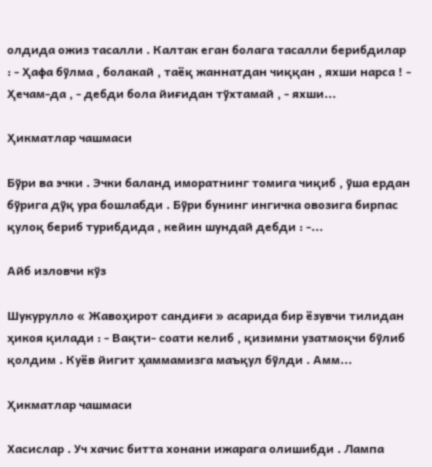олдида ожиз тасалли . Калтак еган болага тасалли берибдилар : - Ҳафа бўлма , болакай , таёқ жаннатдан чиққан , яхши нарса ! - Ҳечам-да , - дебди бола йиғидан тўхтамай , - яхши...

Ҳикматлар чашмаси

Бўри ва эчки . Эчки баланд иморатнинг томига чиқиб , ўша ердан бўрига дўқ ура бошлабди . Бўри бунинг ингичка овозига бирпас қулоқ бериб турибдида , кейин шундай дебди : -...

Айб изловчи кўз

Шукурулло « Жавоҳирот сандиғи » асарида бир ёзувчи тилидан ҳикоя қилади : - Вақти- соати келиб , қизимни узатмоқчи бўлиб қолдим . Куёв йигит ҳаммамизга маъқул бўлди . Амм...

Ҳикматлар чашмаси

Хасислар . Уч хачис битта хонани ижарага олишибди . Лампа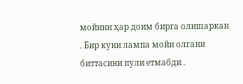мойини ҳар доим бирга олишаркан . Бир куни лампа мойи олгани биттасини пули етмабди .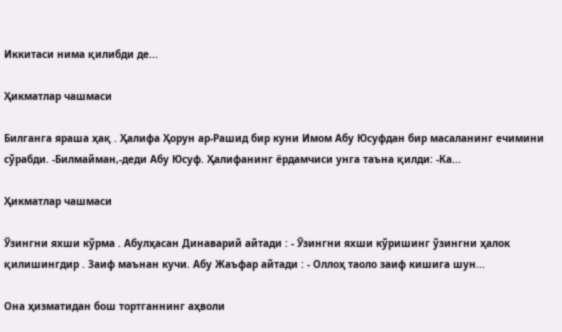Иккитаси нима қилибди де...

Ҳикматлар чашмаси

Билганга яраша ҳақ . Ҳалифа Ҳорун ар-Рашид бир куни Имом Абу Юсуфдан бир масаланинг ечимини сўрабди. -Билмайман,-деди Абу Юсуф. Ҳалифанинг ёрдамчиси унга таъна қилди: -Ка...

Ҳикматлар чашмаси

Ўзингни яхши кўрма . Абулҳасан Динаварий айтади : - Ўзингни яхши кўришинг ўзингни ҳалок қилишингдир . Заиф маънан кучи. Абу Жаъфар айтади : - Оллоҳ таоло заиф кишига шун...

Она ҳизматидан бош тортганнинг аҳволи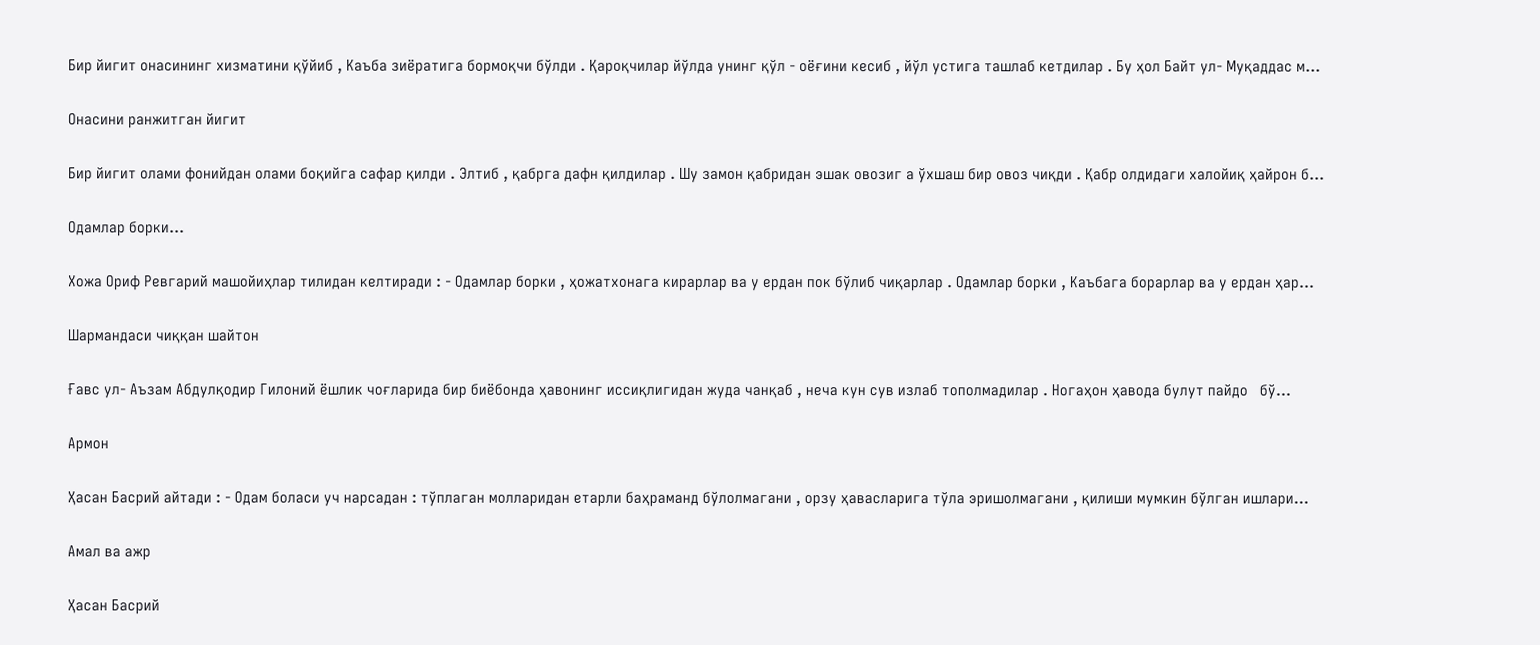Бир йигит онасининг хизматини қўйиб , Каъба зиёратига бормоқчи бўлди . Қароқчилар йўлда унинг қўл - оёғини кесиб , йўл устига ташлаб кетдилар . Бу ҳол Байт ул- Муқаддас м...

Онасини ранжитган йигит

Бир йигит олами фонийдан олами боқийга сафар қилди . Элтиб , қабрга дафн қилдилар . Шу замон қабридан эшак овозиг а ўхшаш бир овоз чиқди . Қабр олдидаги халойиқ ҳайрон б...

Одамлар борки...

Хожа Ориф Ревгарий машойиҳлар тилидан келтиради : - Одамлар борки , ҳожатхонага кирарлар ва у ердан пок бўлиб чиқарлар . Одамлар борки , Каъбага борарлар ва у ердан ҳар...

Шармандаси чиққан шайтон

Ғавс ул- Аъзам Абдулқодир Гилоний ёшлик чоғларида бир биёбонда ҳавонинг иссиқлигидан жуда чанқаб , неча кун сув излаб тополмадилар . Ногаҳон ҳавода булут пайдо   бў...

Армон

Ҳасан Басрий айтади : - Одам боласи уч нарсадан : тўплаган молларидан етарли баҳраманд бўлолмагани , орзу ҳавасларига тўла эришолмагани , қилиши мумкин бўлган ишлари...

Амал ва ажр

Ҳасан Басрий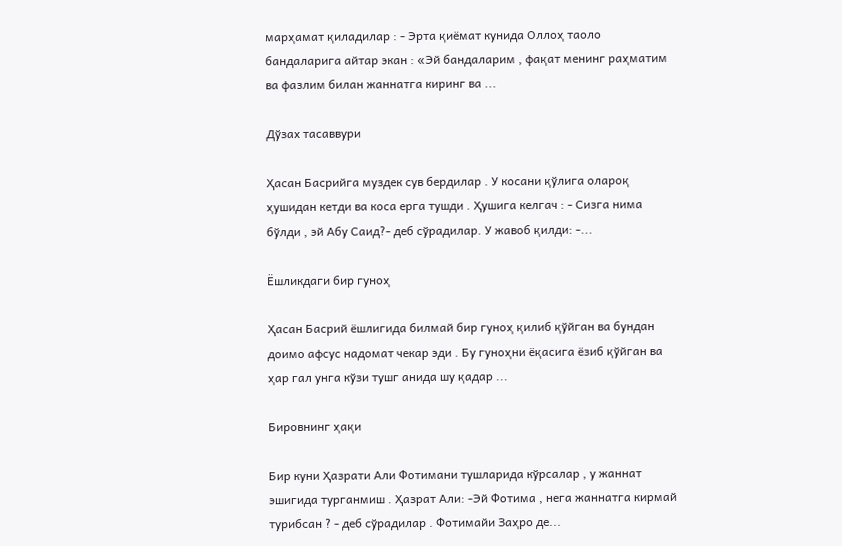марҳамат қиладилар : - Эрта қиёмат кунида Оллоҳ таоло бандаларига айтар экан : «Эй бандаларим , фақат менинг раҳматим ва фазлим билан жаннатга киринг ва ...

Дўзах тасаввури

Ҳасан Басрийга муздек сув бердилар . У косани қўлига олароқ ҳушидан кетди ва коса ерга тушди . Ҳушига келгач : - Сизга нима бўлди , эй Абу Саид?- деб сўрадилар. У жавоб қилди: -...

Ёшликдаги бир гуноҳ

Ҳасан Басрий ёшлигида билмай бир гуноҳ қилиб қўйган ва бундан доимо афсус надомат чекар эди . Бу гуноҳни ёқасига ёзиб қўйган ва ҳар гал унга кўзи тушг анида шу қадар ...

Бировнинг ҳақи

Бир куни Ҳазрати Али Фотимани тушларида кўрсалар , у жаннат эшигида турганмиш . Ҳазрат Али: -Эй Фотима , нега жаннатга кирмай турибсан ? - деб сўрадилар . Фотимайи Заҳро де...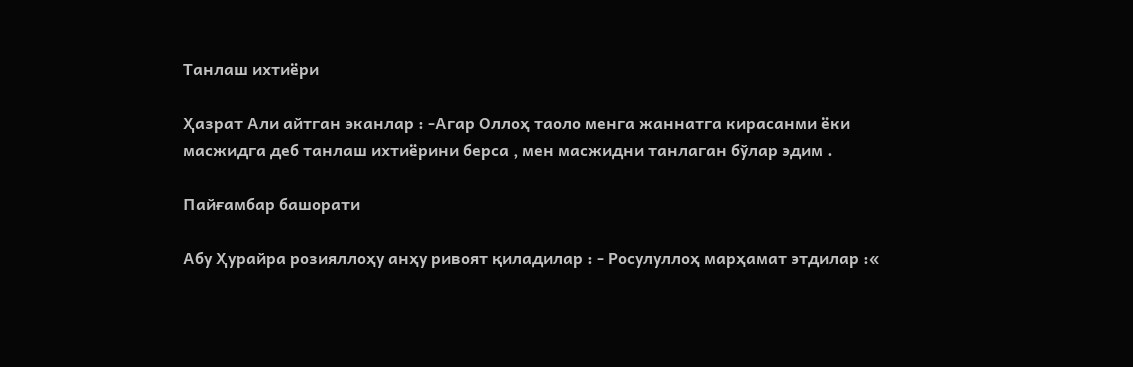Танлаш ихтиёри

Ҳазрат Али айтган эканлар : -Агар Оллоҳ таоло менга жаннатга кирасанми ёки масжидга деб танлаш ихтиёрини берса , мен масжидни танлаган бўлар эдим .

Пайғамбар башорати

Абу Ҳурайра розияллоҳу анҳу ривоят қиладилар : - Росулуллоҳ марҳамат этдилар :«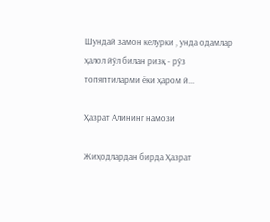Шундай замон келурки , унда одамлар ҳалол йўл билан ризқ - рўз топяптиларми ёки ҳаром й...

Ҳазрат Алининг намози

Жиҳодлардан бирда Ҳазрат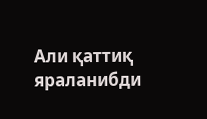Али қаттиқ яраланибди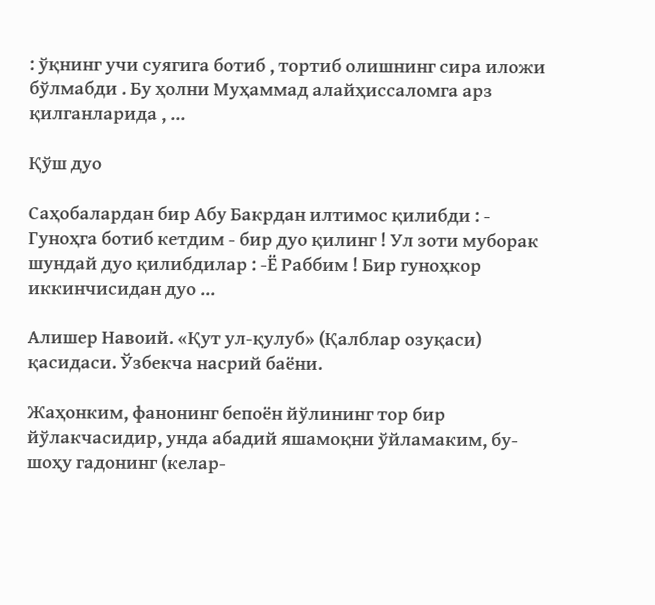: ўқнинг учи суягига ботиб , тортиб олишнинг сира иложи бўлмабди . Бу ҳолни Муҳаммад алайҳиссаломга арз қилганларида , ...

Қўш дуо

Саҳобалардан бир Абу Бакрдан илтимос қилибди : - Гуноҳга ботиб кетдим - бир дуо қилинг ! Ул зоти муборак шундай дуо қилибдилар : -Ё Раббим ! Бир гуноҳкор иккинчисидан дуо ...

Алишер Навоий. «Қут ул-қулуб» (Қалблар озуқаси) қасидаси. Ўзбекча насрий баёни.

Жаҳонким, фанонинг бепоён йўлининг тор бир йўлакчасидир, унда абадий яшамоқни ўйламаким, бу-шоҳу гадонинг (келар-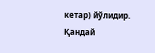кетар) йўлидир. Қандай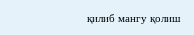қилиб мангу қолиш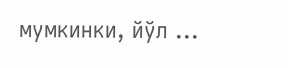мумкинки, йўл ...